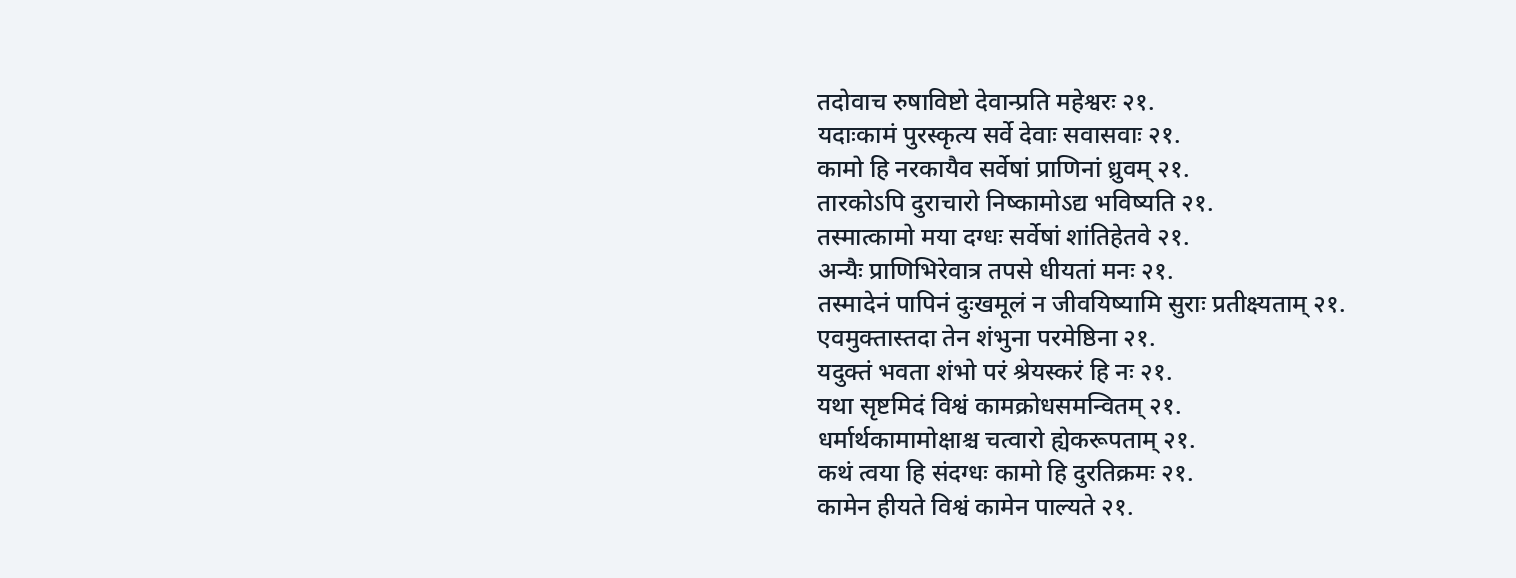तदोवाच रुषाविष्टो देवान्प्रति महेश्वरः २१.
यदाःकामं पुरस्कृत्य सर्वे देवाः सवासवाः २१.
कामो हि नरकायैव सर्वेषां प्राणिनां ध्रुवम् २१.
तारकोऽपि दुराचारो निष्कामोऽद्य भविष्यति २१.
तस्मात्कामो मया दग्धः सर्वेषां शांतिहेतवे २१.
अन्यैः प्राणिभिरेवात्र तपसे धीयतां मनः २१.
तस्मादेनं पापिनं दुःखमूलं न जीवयिष्यामि सुराः प्रतीक्ष्यताम् २१.
एवमुक्तास्तदा तेन शंभुना परमेष्ठिना २१.
यदुक्तं भवता शंभो परं श्रेयस्करं हि नः २१.
यथा सृष्टमिदं विश्वं कामक्रोधसमन्वितम् २१.
धर्मार्थकामामोक्षाश्च चत्वारो ह्येकरूपताम् २१.
कथं त्वया हि संदग्धः कामो हि दुरतिक्रमः २१.
कामेन हीयते विश्वं कामेन पाल्यते २१.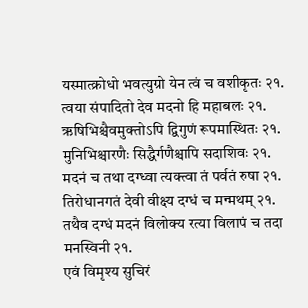यस्मात्क्रोधो भवत्युग्रो येन त्वं च वशीकृतः २१.
त्वया संपादितो देव मदनो हि महाबलः २१.
ऋषिभिश्चैवमुक्तोऽपि द्विगुणं रूपमास्थितः २१.
मुनिभिश्चारणैः सिद्धैर्गणैश्चापि सदाशिवः २१.
मदनं च तथा दग्ध्वा त्यक्त्वा तं पर्वतं रुषा २१.
तिरोधानगतं देवी वीक्ष्य दग्धं च मन्मथम् २१.
तथैव दग्धं मदनं विलोक्य रत्या विलापं च तदा मनस्विनी २१.
एवं विमृश्य सुचिरं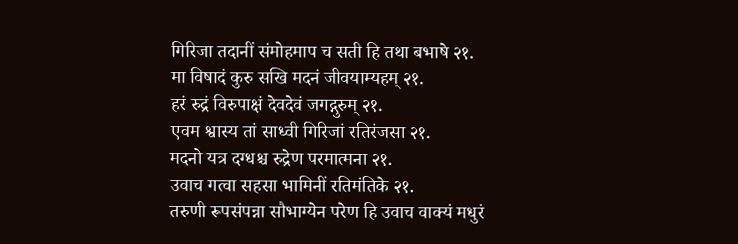गिरिजा तदानीं संमोहमाप च सती हि तथा बभाषे २१.
मा विषादं कुरु सखि मदनं जीवयाम्यहम् २१.
हरं रुद्रं विरुपाक्षं देवदेवं जगद्गुरुम् २१.
एवम श्वास्य तां साध्वी गिरिजां रतिरंजसा २१.
मदनो यत्र दग्धश्च रुद्रेण परमात्मना २१.
उवाच गत्वा सहसा भामिनीं रतिमंतिके २१.
तरुणी रूपसंपन्ना सौभाग्येन परेण हि उवाच वाक्यं मधुरं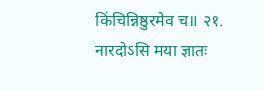किंचिन्निष्ठुरमेव च॥ २१.
नारदोऽसि मया ज्ञातः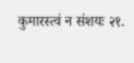कुमारस्त्वं न संशयः २१.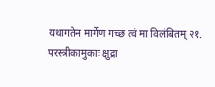यथागतेन मार्गेण गच्छ त्वं मा विलंबितम् २१.
परस्त्रीकामुकाः क्षुद्रा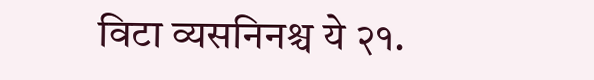विटा व्यसनिनश्च ये २१.